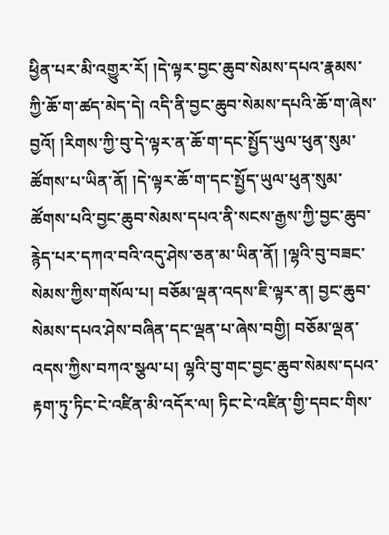ཕྱིན་པར་མི་འགྱུར་རོ། །དེ་ལྟར་བྱང་ཆུབ་སེམས་དཔའ་རྣམས་ཀྱི་ཆོ་ག་ཚད་མེད་དེ། འདི་ནི་བྱང་ཆུབ་སེམས་དཔའི་ཆོ་ག་ཞེས་བྱའོ། །རིགས་ཀྱི་བུ་དེ་ལྟར་ན་ཆོ་ག་དང་སྤྱོད་ཡུལ་ཕུན་སུམ་ཚོགས་པ་ཡིན་ནོ། །དེ་ལྟར་ཆོ་ག་དང་སྤྱོད་ཡུལ་ཕུན་སུམ་ཚོགས་པའི་བྱང་ཆུབ་སེམས་དཔའ་ནི་སངས་རྒྱས་ཀྱི་བྱང་ཆུབ་རྙེད་པར་དཀའ་བའི་འདུ་ཤེས་ཅན་མ་ཡིན་ནོ། །ལྷའི་བུ་བཟང་སེམས་ཀྱིས་གསོལ་པ། བཅོམ་ལྡན་འདས་ཇི་ལྟར་ན། བྱང་ཆུབ་སེམས་དཔའ་ཤེས་བཞིན་དང་ལྡན་པ་ཞེས་བགྱི། བཅོམ་ལྡན་འདས་ཀྱིས་བཀའ་སྩལ་པ། ལྷའི་བུ་གང་བྱང་ཆུབ་སེམས་དཔའ་རྟག་ཏུ་ཏིང་ངེ་འཛིན་མི་འདོར་ལ། ཏིང་ངེ་འཛིན་གྱི་དབང་གིས་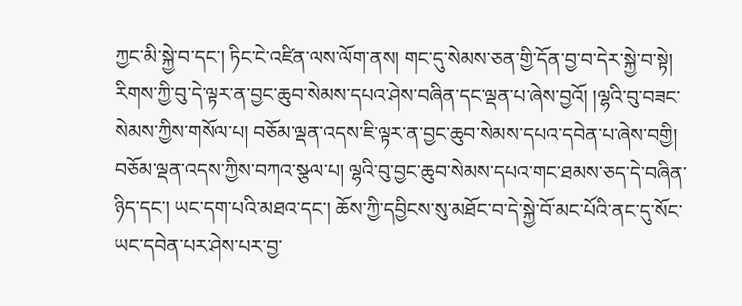ཀྱང་མི་སྐྱེ་བ་དང་། ཏིང་ངེ་འཛིན་ལས་ལོག་ནས། གང་དུ་སེམས་ཅན་གྱི་དོན་བྱ་བ་དེར་སྐྱེ་བ་སྟེ། རིགས་ཀྱི་བུ་དེ་ལྟར་ན་བྱང་ཆུབ་སེམས་དཔའ་ཤེས་བཞིན་དང་ལྡན་པ་ཞེས་བྱའོ། །ལྷའི་བུ་བཟང་སེམས་ཀྱིས་གསོལ་པ། བཅོམ་ལྡན་འདས་ཇི་ལྟར་ན་བྱང་ཆུབ་སེམས་དཔའ་དབེན་པ་ཞེས་བགྱི། བཅོམ་ལྡན་འདས་ཀྱིས་བཀའ་སྩལ་པ། ལྷའི་བུ་བྱང་ཆུབ་སེམས་དཔའ་གང་ཐམས་ཅད་དེ་བཞིན་ཉིད་དང་། ཡང་དག་པའི་མཐའ་དང་། ཆོས་ཀྱི་དབྱིངས་སུ་མཐོང་བ་དེ་སྐྱེ་བོ་མང་པོའི་ནང་དུ་སོང་ཡང་དབེན་པར་ཤེས་པར་བྱ་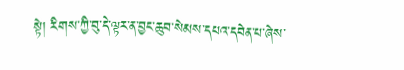སྟེ། རིགས་ཀྱི་བུ་དེ་ལྟར་ན་བྱང་ཆུབ་སེམས་དཔའ་དབེན་པ་ཞེས་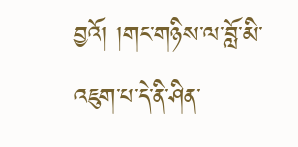བྱའོ། །གང་གཉིས་ལ་བློ་མི་འཇུག་པ་དེ་ནི་ཤིན་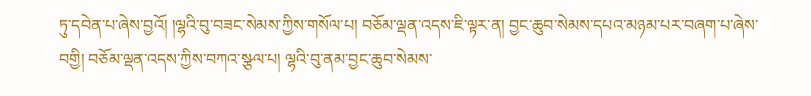ཏུ་དབེན་པ་ཞེས་བྱའོ། །ལྷའི་བུ་བཟང་སེམས་ཀྱིས་གསོལ་པ། བཅོམ་ལྡན་འདས་ཇི་ལྟར་ན། བྱང་ཆུབ་སེམས་དཔའ་མཉམ་པར་བཞག་པ་ཞེས་བགྱི། བཅོམ་ལྡན་འདས་ཀྱིས་བཀའ་སྩལ་པ། ལྷའི་བུ་ནམ་བྱང་ཆུབ་སེམས་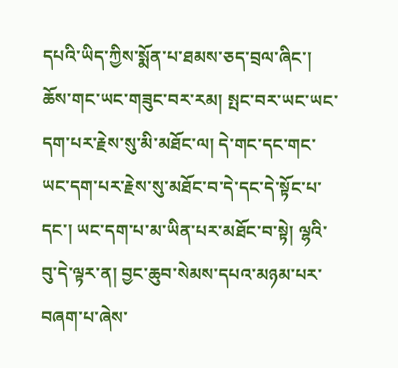དཔའི་ཡིད་ཀྱིས་སྨོན་པ་ཐམས་ཅད་བྲལ་ཞིང་། ཆོས་གང་ཡང་གཟུང་བར་རམ། སྤང་བར་ཡང་ཡང་དག་པར་རྗེས་སུ་མི་མཐོང་ལ། དེ་གང་དང་གང་ཡང་དག་པར་རྗེས་སུ་མཐོང་བ་དེ་དང་དེ་སྟོང་པ་དང་། ཡང་དག་པ་མ་ཡིན་པར་མཐོང་བ་སྟེ། ལྷའི་བུ་དེ་ལྟར་ན། བྱང་ཆུབ་སེམས་དཔའ་མཉམ་པར་བཞག་པ་ཞེས་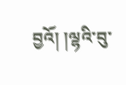བྱའོ། །ལྷའི་བུ་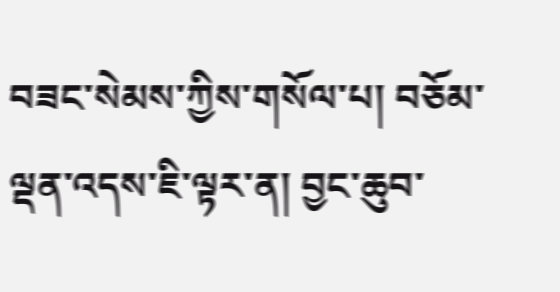བཟང་སེམས་ཀྱིས་གསོལ་པ། བཅོམ་ལྡན་འདས་ཇི་ལྟར་ན། བྱང་ཆུབ་